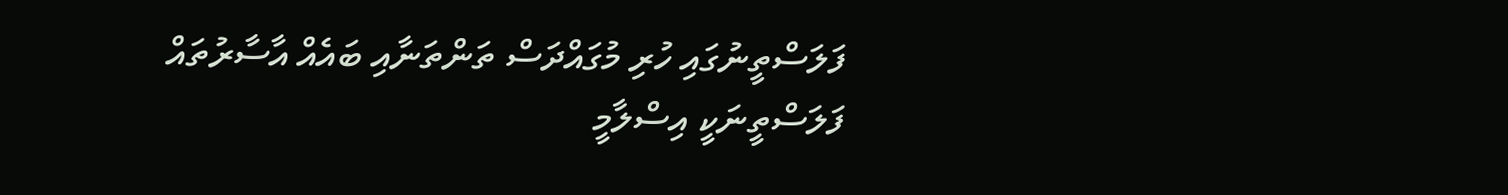ފަލަސްތީނުގައި ހުރި މުގައްދަސް ތަންތަނާއި ބައެއް އާސާރުތައް
ފަލަސްތީނަކީ އިސްލާމީ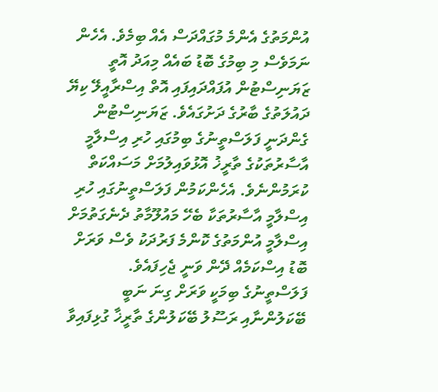އުންމަތުގެ އެންމެ މުގައްދަސް އެއް ބިމެވެ. އެހެން ނަމަވެސް މި ބިމުގެ ބޮޑު ބައެއް މިއަދު އޮތީ ޒަޔަނިސްޓުން އުފައްދައިފައި އޮތް އިސްރާއީލޭ ކިޔޭ ދައުލަތުގެ ބާރުގެ ދަށުގައެވެ. ޒަޔަނިސްޓުން ގެންދަނީ ފަލަސްތީނުގެ ބިމުގައި ހުރި އިސްލާމީ އާސާރުތަކުގެ ތާރީޚު އޮޅުވައިލުމަށް މަސައްކަތް ކުރަމުންނެވެ. އެހެންކަމުން ފަލަސްތީނުގައި ހުރި އިސްލާމީ އާސާރުތަކާ ބެހޭ މައުލޫމާތު ދެނެގަތުމަށް އިސްލާމީ އުންމަތުގެ ކޮންމެ ފަރުދަކު ވެސް ވަރަށް ބޮޑު އިސްކަމެއް ދޭން ވަނީ ޖެހިފައެވެ.
ފަލަސްތީނުގެ ބިމަކީ ވަރަށް ގިނަ ނަބީ ބޭކަލުންނާއި ރަސޫލު ބޭކަލުންގެ ތާރީޚާ ގުޅިފައިވާ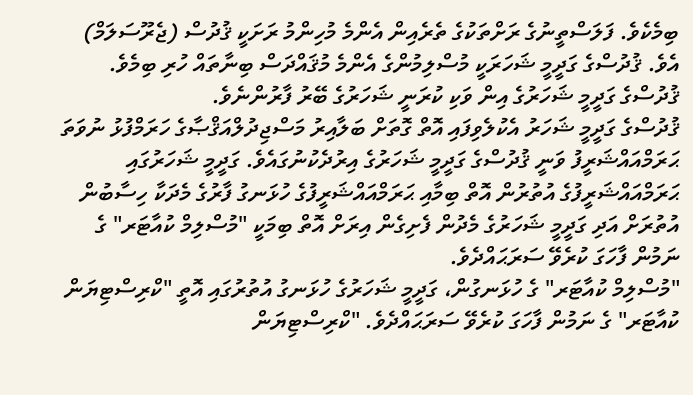ބިމެކެވެ. ފަލަސްތީނުގެ ރަށްތަކުގެ ތެރެއިން އެންމެ މުހިންމު ރަށަކީ ޤުދުސް (ޖެރޫސަލަމް) އެވެ. ޤުދުސްގެ ގަދީމީ ޝަހަރަކީ މުސްލިމުންގެ އެންމެ މުޤައްދަސް ބިނާތައް ހުރި ބިމެވެ. ޤުދުސްގެ ގަދީމީ ޝަހަރުގެ އިން ވަކި ކުރަނީ ޝަހަރުގެ ބޭރު ފާރުންނެވެ.
ޤުދުސްގެ ގަދީމީ ޝަހަރު އެކުލެވިފައި އޮތް ގޮތަށް ބަލާއިރު މަސްޖިދުލްއަޤްޞާގެ ހަރަމްފުޅު ނުވަތަ ޙަރަމްއައްޝަރީފު ވަނީ ޤުދުސްގެ ގަދީމީ ޝަހަރުގެ އިރުދެކުނުގައެވެ. ގަދީމީ ޝަހަރުގައި ޙަރަމްއައްޝަރީފުގެ އުތުރުން އޮތް ބިމާއި ޙަރަމްއައްޝަރީފުގެ ހުޅަނގު ފާރުގެ މެދަކާ ހިސާބުން އުތުރަށް އަދި ގަދީމީ ޝަހަރުގެ މެދުން ފެށިގެން އިރަށް އޮތް ބިމަކީ "މުސްލިމް ކުއާޓަރ" ގެ ނަމުން ފާހަގަ ކުރެވޭ ސަރަޙައްދެވެ.
"މުސްލިމް ކުއާޓަރ" ގެ ހުޅަނގުން، ގަދީމީ ޝަހަރުގެ ހުޅަނގު އުތުރުގައި އޮތީ "ކްރިސްޓިޔަން ކުއާޓަރ" ގެ ނަމުން ފާހަގަ ކުރެވޭ ސަރަޙައްދެވެ. "ކްރިސްޓިޔަން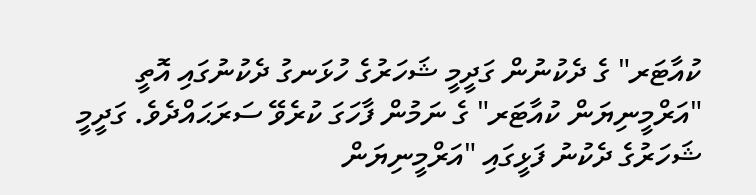ކުއާޓަރ" ގެ ދެކުނުން ގަދީމީ ޝަހަރުގެ ހުޅަނގު ދެކުނުގައި އޮތީ "އަރްމީނިޔަން ކުއާޓަރ" ގެ ނަމުން ފާހަގަ ކުރެވޭ ސަރަޙައްދެވެ. ގަދީމީ ޝަހަރުގެ ދެކުނު ފަޅީގައި "އަރްމީނިޔަން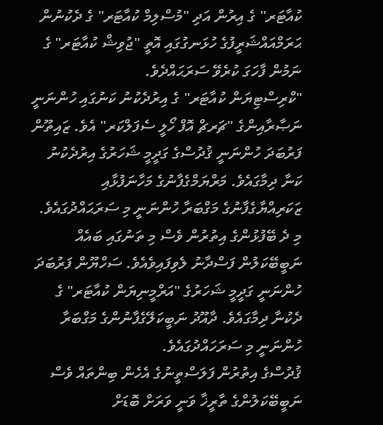ކުއާޓަރ" ގެ އިރުން އަދި "މުސްލިމް ކުއާޓަރ" ގެ ދެކުނުން ޙަރަމްއައްޝަރީފުގެ ހުޅަނގުގައި އޮތީ "ޖުވިޝް ކުއާޓަރ" ގެ ނަމުން ފާހަގަ ކުރެވޭ ސަރަޙައްދެވެ.
"ކްރިސްޓިޔަން ކުއާޓަރ" ގެ އިރުދެކުނު ކަނުގައި ހުންނަނީ ނަޞާރާއިންގެ "ޗަރޗް އޮފް ހޯލީ ސެފަލްކަރ" އެވެ. ޒައިތޫން ފަރުބަދަ ހުންނަނީ ޤުދުސްގެ ގަދީމީ ޝަހަރުގެ އިރުދެކުނު ކަނާ ދިމާގައެވެ. މަރްޔަމްގެފާނުގެ މަހާނަފުޅާއި ޒަކަރިއްޔާގެފާނުގެ މަގްބަރާ ހުންނަނީ މި ސަރަޙައްދުގައެވެ. މި ދެ ބޭފުޅުންގެ އިތުރުން ވެސް މި ތަނުގައި ބައެއް ނަބީބޭކަލުން ފަސްދާނު ލެވިފައިވެއެވެ. ސަހްޔޫން ފަރުބަދަ ހުންނަނީ ގަދީމީ ޝަހަރުގެ "އަރްމީނިޔަން ކުއާޓަރ" ގެ ދެކުނާ ދިމާގައެވެ. ދާއޫދު ނަބީކަލޭގެފާނުންގެ މަގްބަރާ ހުންނަނީ މި ސަރަހައްދުގައެވެ.
ޤުދުސްގެ އިތުރުން ފަލަސްތީނުގެ އެހެން ބިންތައް ވެސް ނަބީބޭކަލުންގެ ތާރީޚާ ވަނީ ވަރަށް ބޮޑަށް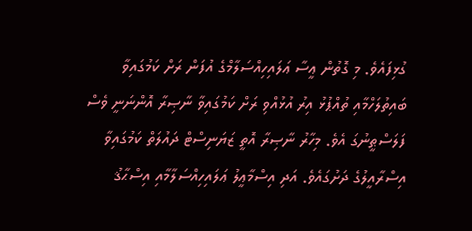ގުޅިފައެވެ. މި ގޮތުން ޢީސާ ޢަލައިހިއްސަލާމްގެ އުފަން ރަށް ކަމުގައިވާ ބައިތުލަހްމާއި ތުއްޕުޅު އިރު އުޅުއްވި ރަށް ކަމުގައިވާ ނާޞިރާ އޮންނަނީ ވެސް ފަލަސްޠީނުގަ އެވެ. މިހާރު ނާޞިރާ އޮތީ ޒަޔަނިސްޓް ދައުލަތް ކަމުގައިވާ އިސްރާއީލުގެ ދަށުގައެވެ. އަދި އިސްމާޢީލު ޢަލައިހިއްސަލާމާއި އިސްޙާޤު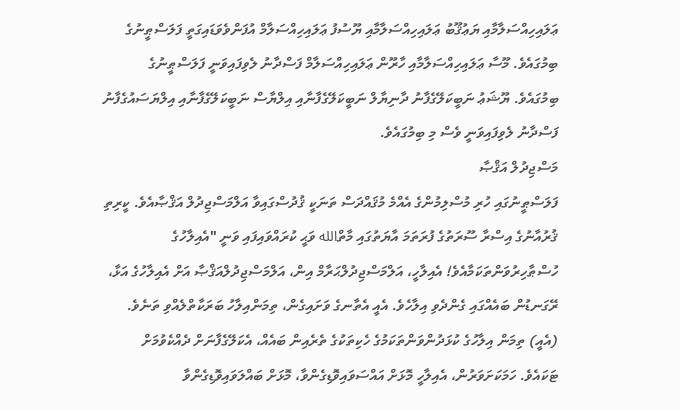ޢަލައިހިއްސަލާމާއި ޔަޢުޤޫބު ޢަލައިހިއްސަލާމާއި ޔޫސުފު ޢަލައިހިއްސަލާމް އުފަންވެވަޑައިގަތީ ފަލަސްޠީނުގެ ބިމުގައެވެ. މޫސާ ޢަލައިހިއްސަލާމާއި ހާރޫން ޢަލައިހިއްސަލާމް ފަސްދާނު ލެވިފައިވަނީ ފަލަސްޠީނުގެ ބިމުގައެވެ. ޔޫޝަޢު ނަބީކަލޭގެފާނު ދާނިޔާލް ނަބީކަލޭގެފާނާއި އިލްޔާސް ނަބީކަލޭގެފާނާއި އިލްޔަސައުގެފާނު ފަސްދާނު ލެވިފައިވަނީ ވެސް މި ބިމުގައެވެ.
މަސްޖިދުލް އަޤްޞާ
ފަލަސްޠީނުގައި ހުރި މުސްލިމުންގެ އެއްމެ މުޤައްދަސް ތަނަކީ ޤުދުސްގައިވާ އަލްމަސްޖިދުލް އަޤްޞާއެވެ. ކީރިތި ޤުރުއާނުގެ އިސްރާ ސޫރަތުގެ ފުރަތަމަ އާޔަތުގައި މާތްالله ވަޙީ ކުރައްވައިފައި ވަނީ "އެއިލާހުގެ ހުސްޠާހިރުވަންތަކަމާއެވެ! އެއިލާހީ، އަލްމަސްޖިދުލްޙަރާމް އިން، އަލްމަސްޖިދުލްއަޤްޞާ އަށް އެއިލާހުގެ އަޅާ، ރޭގަނޑުން ބައެއްގައި ގެންދެވި އިލާހެވެ. އެއީ އެތާނގެ ވަށައިގެން، ތިމަންއިލާހު ބަރަކާތްލެއްވި ތަނެވެ. (އެއީ) ތިމަން އިލާހުގެ ކުޅަދުންވަންތަކަމުގެ ހެކިތަކުގެ ތެރެއިން ބައެއް، އެކަލޭގެފާނަށް ދެއްކެވުމަށް ޓަކައެވެ. ހަމަކަށަވަރުން، އެއިލާހީ މޮޅަށް އައްސަވައިވޮޑިގެންވާ، މޮޅަށް ބައްލަވައިވޮޑިގެންވާ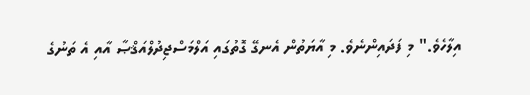އިލާހެވެ." މި ފަދައިންނެވެ. މި އާޔަތުން އެނގޭ ގޮތުގައި އަލްމަސްޖިދުލްއަޤްޞާ އާއި އެ ތަނުގެ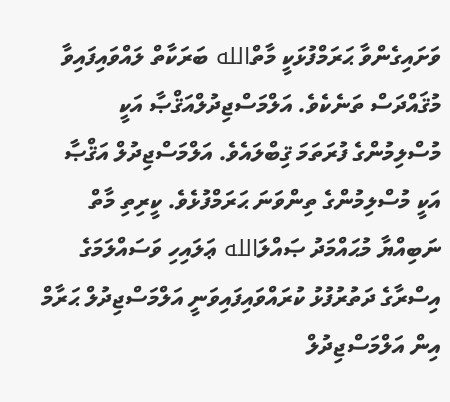ވަށައިގެންވާ ޙަރަމްފުޅަކީ މާތްالله ބަރަކާތް ލައްވައިފައިވާ މުޤައްދަސް ތަނެކެވެ. އަލްމަސްޖިދުލްއަޤްޞާ އަކީ މުސްލިމުންގެ ފުރަތަމަ ޤިބްލައެވެ. އަލްމަސްޖިދުލް އަޤްޞާ އަކީ މުސްލިމުންގެ ތިންވަނަ ޙަރަމްފުޅެވެ. ކީރިތި މާތް ނަބިއްޔާ މުޙައްމަދު ޞައްލަالله ޢަލައިހި ވަސައްލަމަގެ އިސްރާގެ ދަތުރުފުޅު ކުރައްވައިފައިވަނީ އަލްމަސްޖިދުލް ޙަރާމް އިން އަލްމަސްޖިދުލް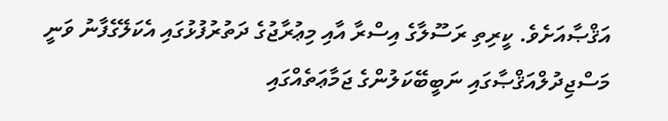އަޤްޞާއަށެވެ. ކީރިތި ރަސޫލާގެ އިސްރާ އާއި މިޢުރާޖުގެ ދަތުރުފުޅުގައި އެކަލޭގެފާނު ވަނީ މަސްޖިދުލްއަޤްޞާގައި ނަބީބޭކަލުންގެ ޖަމާޢަތެއްގައި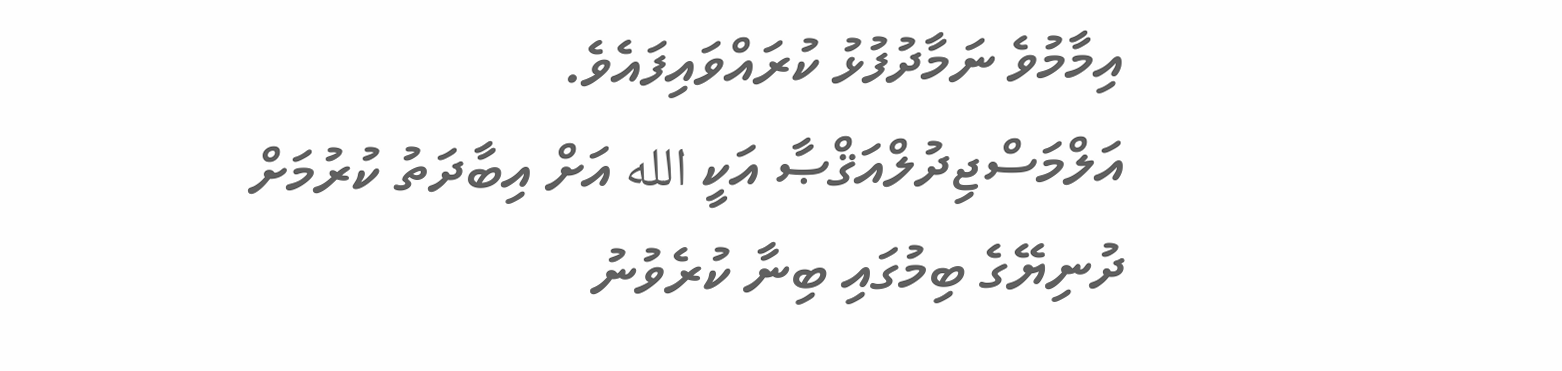އިމާމުވެ ނަމާދުފުޅު ކުރައްވައިފައެވެ.
އަލްމަސްޖިދުލްއަޤްޞާ އަކީ الله އަށް އިބާދަތު ކުރުމަށް ދުނިޔޭގެ ބިމުގައި ބިނާ ކުރެވުނު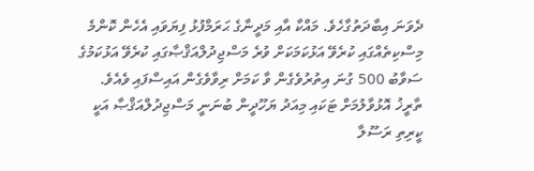ދެވަނަ އިބާދަތުގާހެވެ. މައްކާ އާއި މަދީނާގެ ޙަރަމްފުޅު ފިޔަވައި އެހެން ކޮންމެ މިސްކިތެއްގައި ކުރެވޭ އަޅުކަމަކަށް ވުރެ މަސްޖިދުލްއަޤްޞާގައި ކުރެވޭ އަޅުކަމުގެ ސަވާބު 500 ގުނަ އިތުރުވެގެން ވާ ކަމަށް ރިވާވެގެން އައިސްފައި ވެއެވެ.
ތާރީޚު އޮޅުވާލުމަށް ޓަކައި މިއަދު ޔަހޫދީން ބުނަނީ މަސްޖިދުލްއަޤްޞާ އަކީ ކީރިތި ރަސޫލާ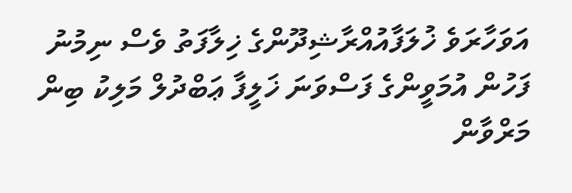އަވަހާރަވެ ޚުލަފާއުއްރާޝިދޫންގެ ޚިލާފަތު ވެސް ނިމުނު ފަހުން އުމަވީންގެ ފަސްވަނަ ޚަލީފާ ޢަބްދުލް މަލިކު ބިން މަރްވާން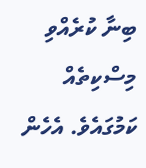ބިނާ ކުރެއްވި މިސްކިތެއް ކަމުގައެވެ. އެހެން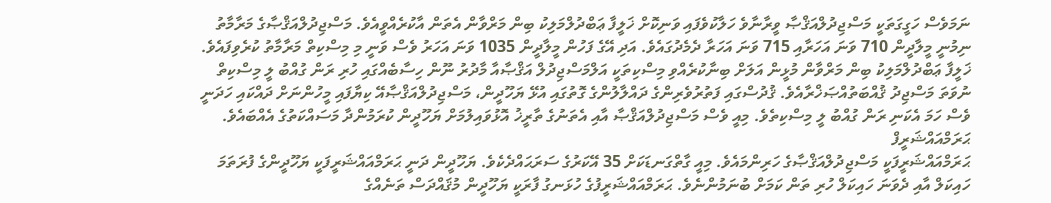ނަމަވެސް ހަގީގަތަކީ މަސްޖިދުލްއަޤްޞާ ވީރާނާވެ ހަލާކުވެފައި ވަނިކޮށް ޚަލީފާ ޢަބްދުލްމަލިކު ބިން މަރްވާން އެތަން އާކުރެއްވީއެވެ. މަސްޖިދުލްއަޤްޞާގެ މަރާމާތު ނިމުނީ މީލާދީން 710 ވަނަ އަހަރާއި 715 ވަނަ އަހަރާ ދެމެދުގައެވެ. އަދި އޭގެ ފަހުން މީލާދީން 1035 ވަނަ އަހަރު ވެސް ވަނީ މި މިސްކިތް މަރާމާތު ކުރެވިފައެވެ.
ޚަލީފާ ޢަބްދުލްމަލިކު ބިން މަރްވާން މުޅީން އަލަށް ބިނާކުރެއްވި މިސްކިތަކީ އަލްމަސްޖިދުލް އަޤްޞާއާ މާދުރު ނޫން ހިސާބެއްގައި ހުރި ރަން ގުއްބު ލީ މިސްކިތް ނުވަތަ މަސްޖިދު ޤުއްބަތުއްޞަޚްރާއެވެ. ޤުދުސްގައި ފަތުރުވެރިންގެ ދައްލާލުންގެ ގޮތުގައި އުޅޭ ޔަހޫދީން، މަސްޖިދުލްއަޤްޞާއޭ ކިޔާފައި މީހުންނަށް ދައްކައި ހަދަނީ ވެސް ހަމަ އެކަނި ރަން ގުއްބު ލީ މިސްކިތެވެ. މިއީ ވެސް މަސްޖިދުލްއަޤްޞާ އާއި އެތަނުގެ ތާރީޚު އޮޅުވައިލުމަށް ޔަހޫދީން ކުރަމުންދާ މަސައްކަތުގެ އެއްބައެވެ.
ޙަރަމްއައްޝަރީފް
ޙަރަމްއައްޝަރީފަކީ މަސްޖިދުލްއަޤްޞާގެ ހަރިންމައެވެ. މިއީ ގާތްގަނޑަކަށް 35 އޭކަރުގެ ސަރަޙައްދެކެވެ. ޔަހޫދީން ދަނީ ޙަރަމްއައްޝަރީފަކީ ޔަހޫދީންގެ ފުރަތަމަ ހައިކަލް އާއި ދެވަނަ ހައިކަލް ހުރި ތަން ކަމަށް ބުނަމުންނެވެ. ޙަރަމްއައްޝަރީފުގެ ހުޅަނގު ފާރަކީ ޔަހޫދީން މުޤައްދަސް ތަނެއްގެ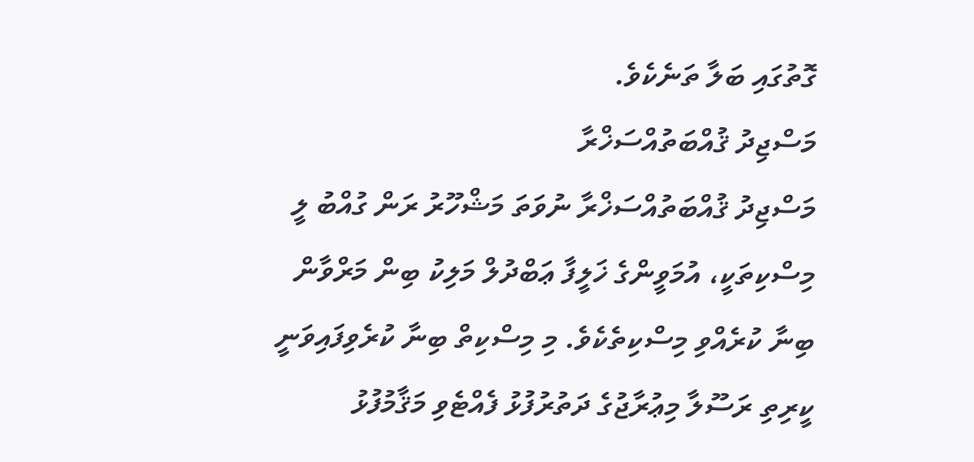ގޮތުގައި ބަލާ ތަނެކެވެ.
މަސްޖިދު ޤުއްބަތުއްސަޚްރާ
މަސްޖިދު ޤުއްބަތުއްސަޚްރާ ނުވަތަ މަޝްހޫރު ރަން ގުއްބު ލީ މިސްކިތަކީ، އުމަވީންގެ ޚަލީފާ ޢަބްދުލް މަލިކު ބިން މަރްވާން ބިނާ ކުރެއްވި މިސްކިތެކެވެ. މި މިސްކިތް ބިނާ ކުރެވިފައިވަނީ ކީރިތި ރަސޫލާ މިޢުރާޖުގެ ދަތުރުފުޅު ފެއްޓެވި މަޤާމުފުޅު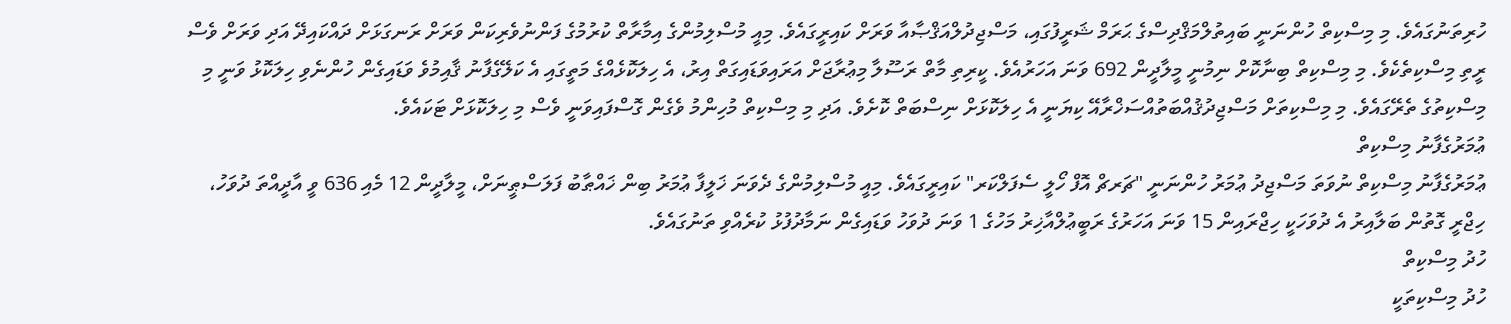ހުރިތަނުގައެވެ. މި މިސްކިތް ހުންނަނީ ބައިތުލްމަޤްދިސްގެ ޙަރަމް ޝަރީފުގައި، މަސްޖިދުލްއަޤްޞާއާ ވަރަށް ކައިރީގައެވެ. މިއީ މުސްލިމުންގެ އިމާރާތް ކުރުމުގެ ފަންނުވެރިކަން ވަރަށް ރަނގަޅަށް ދައްކައިދޭ އަދި ވަރަށް ވެސް ރީތި މިސްކިތެކެވެ. މި މިސްކިތް ބިނާކޮށް ނިމުނީ މީލާދީން 692 ވަނަ އަހަރުއެވެ. ކީރިތި މާތް ރަސޫލާ މިޢުރާޖަށް އަރައިވަޑައިގަތް އިރު، އެ ހިލަކޮޅެއްގެ މަތީގައި އެ ކަލޭގެފާނު ޤާއިމުވެ ވަޑައިގެން ހުންނެވި ހިލަކޮޅު ވަނީ މި މިސްކިތުގެ ތެރޭގައެވެ. މި މިސްކިތަށް މަސްޖިދުޤުއްބަތުއްސަޚްރާއޭ ކިޔަނީ އެ ހިލަކޮޅަށް ނިސްބަތް ކޮށެވެ. އަދި މި މިސްކިތް މުހިންމު ވެގެން ގޮސްފައިވަނީ ވެސް މި ހިލަކޮޅަށް ޓަކައެވެ.
ޢުމަރުގެފާނު މިސްކިތް
ޢުމަރުގެފާނު މިސްކިތް ނުވަތަ މަސްޖިދު ޢުމަރު ހުންނަނީ "ޗަރޗް އޮފް ހޯލީ ސެފަލްކަރ" ކައިރީގައެވެ. މިއީ މުސްލިމުންގެ ދެވަނަ ޚަލީފާ ޢުމަރު ބިން ޚައްޠާބު ފަލަސްޠީނަށް، މީލާދީން 12 މެއި 636 ވީ އާދީއްތަ ދުވަހު، ހިޖްރީ ގޮތުން ބަލާއިރު އެ ދުވަހަކީ ހިޖްރައިން 15 ވަނަ އަހަރުގެ ރަބީޢުލްއާޚިރު މަހުގެ 1 ވަނަ ދުވަހު ވަޑައިގެން ނަމާދުފުޅު ކުރެއްވި ތަނުގައެވެ.
ހުދު މިސްކިތް
ހުދު މިސްކިތަކީ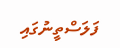ފަލަސްތީނުގައި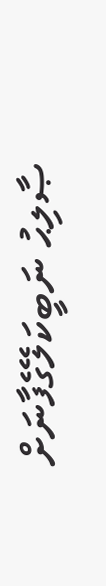ޞާލިޙު ނަބީކަލޭގެފާނަށް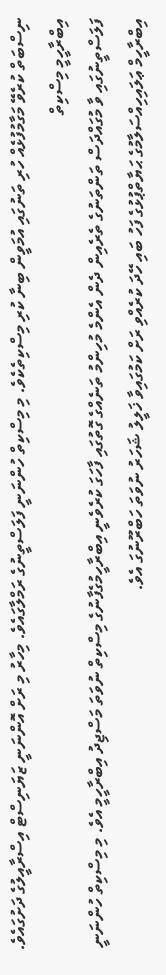ނިސްބަތް ކުރެވޭ މަގާމުފުޅެއް ހުރި ތަނުގައި އުމަވީން ބިނާ ކުރި މިސްކިތެކެވެ. މި މިސްކިތް ހުންނަނީ ފަލަސްތީނުގެ ރަމްލާގައެވެ. މިހާރު މި ރަށް އޮންނަނީ ޒަޔަނިސްޓް އިސްރާއީލުގެ ދަށުގައެވެ.
އިބްރާހީމީ މިސްކިތް
ފަލަސްތީނުގައި ވާ މުގައްދަސް ތަންތަނުގެ ތެރެއިން ދެން އެންމެ މުހިންމު ތަނެއްގެ ގޮތުގައި ފާހަގަ ކުރެވެނީ އިބްރާހީމުގެފާނުގެ މިސްކިތް ނުވަތަ މަސްޖިދު އިބްރާހީމީ އެވެ. މި މިސްކިތް ހުންނަނީ އިބްރާހީމް ޢަލައިހިއްސަލާމުގެ ޙަޔާތްޕުޅުގެ ފަހު ބައި ހޭދަ ކުރެއްވި ރަށް ކަމުގައިވާ ޚަލީލު ޝަހަރު ނުވަތަ ހަބްރޫނުގަ އެވެ.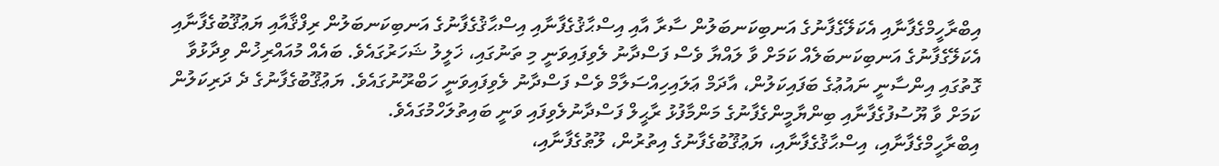އިބްރާހީމްގެފާނާއި އެކަލޭގެފާނުގެ އަނބިކަނބަލުން ސާރާ އާއި އިސްޙާޤުގެފާނާއި އިސްޙާޤުގެފާނުގެ އަނބިކަނބަލުން ރިފްޤާއާއި ޔަޢުޤޫބުގެފާނާއި އެކަލޭގެފާނުގެ އަނބިކަނބަލެއް ކަމަށް ވާ ލައްޔާ ވެސް ފަސްދާނު ލެވިފައިވަނީ މި ތަނުގައި، ޚަލީލު ޝަހަރުގައެވެ. ބައެއް މުއައްރިޚުން ވިދާޅުވާ ގޮތުގައި އިންސާނީ ނައުޢުގެ ބަފައިކަލުން، އާދަމް ޢަލައިހިއްސަލާމް ވެސް ފަސްދާނު ލެވިފައިވަނީ ހަބްރޫނުގައެވެ. ޔަޢުޤޫބުގެފާނުގެ ދެ ދަރިކަލުން ކަމަށް ވާ ޔޫސުފުގެފާނާއި ބިންޔާމީންގެފާނުގެ މަންމާފުޅު ރާޙީލް ފަސްދާނުލެވިފައި ވަނީ ބައިތުލަހްމުގައެވެ.
އިބްރާހީމްގެފާނާއި، އިސްޙާޤުގެފާނާއި، ޔަޢުޤޫބުގެފާނުގެ އިތުރުން، ލޫޠުގެފާނާއި،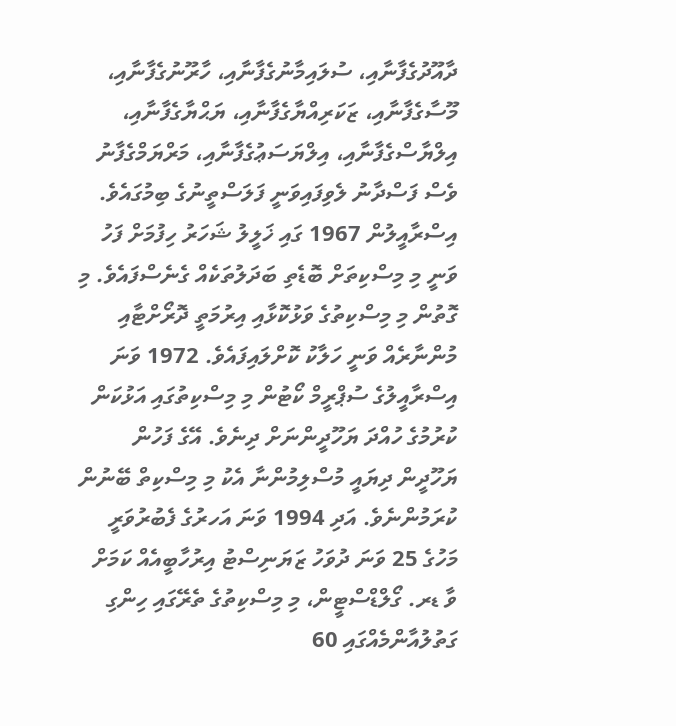ދާއޫދުގެފާނާއި، ސުލައިމާނުގެފާނާއި، ހާރޫނުގެފާނާއި، މޫސާގެފާނާއި، ޒަކަރިއްޔާގެފާނާއި، ޔަޙްޔާގެފާނާއި، އިލްޔާސްގެފާނާއި، އިލްޔަސަޢުގެފާނާއި، މަރްޔަމްގެފާނު ވެސް ފަސްދާނު ލެވިފައިވަނީ ފަލަސްތީނުގެ ބިމުގައެވެ.
އިސްރާއީލުން 1967 ގައި ޚަލީލު ޝަހަރު ހިފުމަށް ފަހު ވަނީ މި މިސްކިތަށް ބޮޑެތި ބަދަލުތަކެއް ގެނެސްފައެވެ. މި ގޮތުން މި މިސްކިތުގެ ވަޅުކޮޅާއި އިރުމަތީ ދޮރޯށްޓާއި މުންނާރެއް ވަނީ ހަލާކު ކޮށްލައިފައެވެ. 1972 ވަނަ އިސްރާއީލުގެ ސުޕްރީމް ކޯޓުން މި މިސްކިތުގައި އަޅުކަން ކުރުމުގެ ހުއްދަ ޔަހޫދީންނަށް ދިނެވެ. އޭގެ ފަހުން ޔަހޫދީން ދިޔައީ މުސްލިމުންނާ އެކު މި މިސްކިތް ބޭނުން ކުރަމުންނެވެ. އަދި 1994 ވަނަ އަހރުގެ ފެބުރުވަރީ މަހުގެ 25 ވަނަ ދުވަހު ޒަޔަނިސްޓު އިރުހާބީއެއް ކަމަށް ވާ ޑރ. ގޯލްޑްސްޓީން، މި މިސްކިތުގެ ތެރޭގައި ހިންގި ގަތުލުއާންމެއްގައި 60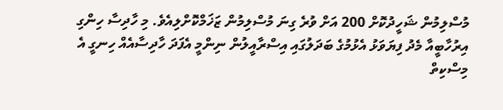މުސްލިމުން ޝަހީދުކޮށް 200 އަށް ވުރެ ގިނަ މުސްލިމުން ޒަޚަމްކޮށްލިއެވެ. މި ހާދިސާ ހިންގި އިރުހާބީއާ މެދު ފިޔަވަޅު އެޅުމުގެ ބަދަލުގައި އިސްރާއީލުން ނިންމީ އެފަދަ ހާދިސާއެއް ހިނގީ އެ މިސްކިތް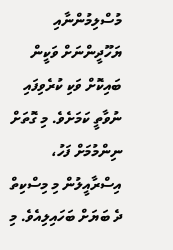މުސްލިމުންނާއި ޔަހޫދީންނަށް ވަކީން ބައިކޮށް ވަކި ކުރެވިފައި ނުވާތީ ކަމަށެވެ. މި ގޮތަށް ނިންމުމަށް ފަހު، އިސްރާއީލުން މި މިސްކިތް ދެ ބަޔަށް ބަހައިލިއެވެ. މި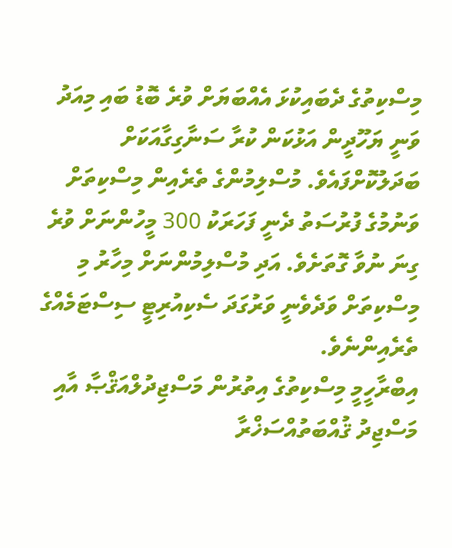މިސްކިތުގެ ދެބައިކުޅަ އެއްބަޔަށް ވުރެ ބޮޑު ބައި މިއަދު ވަނީ ޔަހޫދީން އަޅުކަން ކުރާ ސަނާގިގާއަކަށް ބަދަލުކޮށްފައެވެ. މުސްލިމުންގެ ތެރެއިން މިސްކިތަށް ވަނުމުގެ ފުރުސަތު ދެނީ ފަހަރަކު 300 މީހުންނަށް ވުރެ ގިނަ ނުވާ ގޮތަށެވެ. އަދި މުސްލިމުންނަށް މިހާރު މި މިސްކިތަށް ވަދެވެނީ ވަރުގަދަ ސެކިއުރިޓީ ސިސްޓަމެއްގެ ތެރެއިންނެވެ.
އިބްރާހީމީ މިސްކިތުގެ އިތުރުން މަސްޖިދުލްއަޤްޞާ އާއި މަސްޖިދު ޤުއްބަތުއްސަޚްރާ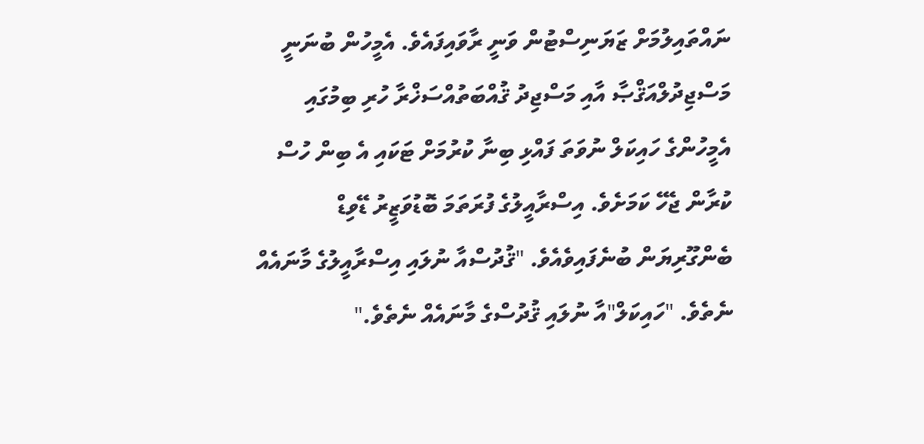ނައްތައިލުމަށް ޒަޔަނިސްޓުން ވަނީ ރާވައިފައެވެ. އެމީހުން ބުނަނީ މަސްޖިދުލްއަޤްޞާ އާއި މަސްޖިދު ޤުއްބަތުއްސަޚްރާ ހުރި ބިމުގައި އެމީހުންގެ ހައިކަލް ނުވަތަ ފައްޅި ބިނާ ކުރުމަށް ޓަކައި އެ ބިން ހުސް ކުރާން ޖެހޭ ކަމަށެވެ. އިސްރާއީލުގެ ފުރަތަމަ ބޮޑުވަޒީރު ޑޭވިޑް ބެންގޫރިޔަން ބުނެފައިވެއެވެ. "ޤުދުސްއާ ނުލައި އިސްރާއީލުގެ މާނައެއް ނެތެވެ. "ހައިކަލް"އާ ނުލައި ޤުދުސްގެ މާނައެއް ނެތެވެ."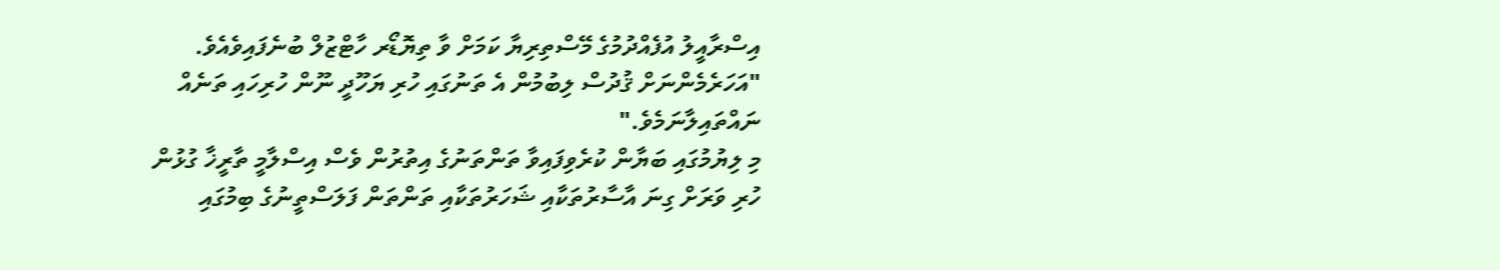އިސްރާއީލު އުފެއްދުމުގެ މޭސްތިރިޔާ ކަމަށް ވާ ތިޔޮޑޯރ ހާޓްޒުލް ބުނެފައިވެއެވެ. "އަހަރެމެންނަށް ޤުދުސް ލިބުމުން އެ ތަނުގައި ހުރި ޔަހޫދީ ނޫން ހުރިހައި ތަނެއް ނައްތައިލާނަމެވެ."
މި ލިޔުމުގައި ބަޔާން ކުރެވިފައިވާ ތަންތަނުގެ އިތުރުން ވެސް އިސްލާމީ ތާރީޚާ ގުޅުން ހުރި ވަރަށް ގިނަ އާސާރުތަކާއި ޝަހަރުތަކާއި ތަންތަން ފަލަސްތީނުގެ ބިމުގައި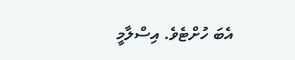އެބަ ހުށްޓެވެ. އިސްލާމީ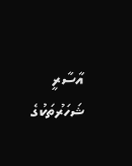އާސާރީ ޝަހަރުތަކުގެ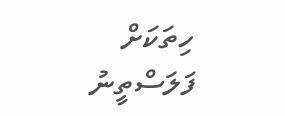ހިތަކަށް ފަލަސްތީނު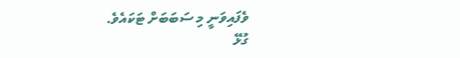ވެފައިވަނީ މި ސަބަބަށް ޓަކައެވެ.
ގުޅޭ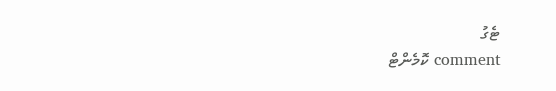ޓެގު
comment ކޮމެންޓް